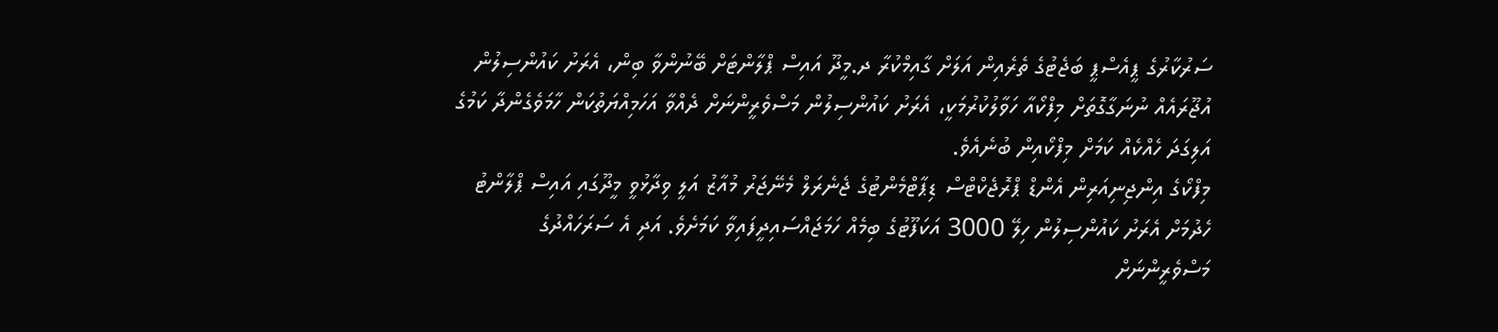ސަރުކާރުގެ ޕީއެސްޕީ ބަޖެޓުގެ ތެރެއިން އަލަށް ގާއިމްކުރާ ދ.މީދޫ އައިސް ޕްލާންޓަށް ބޭނުންވާ ބިން، އެރަށު ކައުންސިލުން އުޖޫރައެއް ނުނަގާގޮތަށް މިފްކޯއާ ހަވާލުކުރުމަކީ، އެރަށު ކައުންސިލުން މަސްވެރީންނަށް ދެއްވާ އަހަމިއްޔަތުކަން ހާމަވެގެންދާ ކަމުގެ އަލިގަދަ ހެއްކެއް ކަމަށް މިފްކޯއިން ބުނެއެވެ.
މިފްކޯގެ އިންޖިނިއަރިން އެންޑް ޕްރޮޖެކްޓްސް ޑިޕާޓްމެންޓުގެ ޖެނެރަލް މެނޭޖަރު މުއާޒު އަލީ ވިދާޅުވީ މީދޫގައި އައިސް ޕްލާންޓު ހެދުމަށް އެރަށު ކައުންސިލުން ހިލޭ 3000 އަކަފޫޓުގެ ބިމެއް ހަމަޖައްސައިދީފައިވާ ކަމަށެވެ. އަދި އެ ސަރަހައްދުގެ މަސްވެރީންނަށް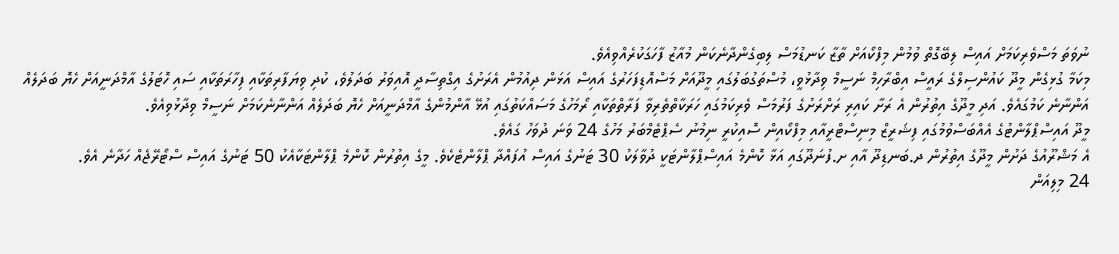ނުވަތަ މަސްވެރިކަމަށް އައިސް ލިބޭގޮތް ވުމުން މިފްކޯއަށް ތާޒާ ކަނޑުމަސް ލިބިގެންދާނެކަން މުއާޒު ފާހަގަކުރެއްވިއެވެ.
މިކަމާ ގުޅިގެން މީދޫ ކައުންސިލްގެ ރައީސް އިބްރާހިމް ނަސީމް ވިދާޅުވީ، މުސްތަގުބަލުގައި މީދޫއަށް މަސްއޮޑިފަހަރުގެ އައިސް އަޅަން ދިއުމުން އެރަށުގެ އިގްތިސާދީ އޮއިވަރު ބަދަލުވެ، ކުދި ވިޔަފާރިތަކާއި ފިހާރަތަކާއި ސައި ހޮޓަލުގެ އާމްދަނީއަށް ހެޔޮ ބަދަލެއް އަންނާނެ ކަމުގައެވެ. އަދި މީދޫގެ އިތުރުން އެ ރަށާ ކައިރި ރަށްރަށުގެ ފަރުމަސް ވެރިކަމުގައި ހަރަކާތްތެރިވާ ފަރާތްތަކާއި ރޯމަހުގެ މަސައްކަތުގައި އުޅޭ އާންމުންގެ އާމްދަނީއަށް ހެޔޮ ބަދަލެއް އަންނާނެކަމަށް ނަސީމް ވިދާޅުވިއެވެ.
މީދޫ އައިސްޕްލާންޓުގެ އެއްބަސްވުމުގައި ފިޝަރީޒް މިނިސްޓްރީއާއި މިފްކޯއިން ސޮއިކުރީ ނިމުނު ސެޕްޓެމްބަރު މަހުގެ 24 ވަނަ ދުވަހު ގައެވެ.
އެ މަޝްރޫއުގެ ދަށުން މީދޫގެ އިތުރުން ދ.ބަނޑިދޫ އާއި ށ.ފުނަދޫގައި އަޅާ ކޮންމެ އައިސްޕްލާންޓަކީ ދުވާލަކު 30 ޓަނުގެ އައިސް އުފައްދާ ޕްލާންޓެކެވެ. މީގެ އިތުރުން ކޮންމެ ޕްލާންޓަކާއެކު 50 ޓަނުގެ އައިސް ސްޓޯރޭޖެއް ހަދާނެ އެވެ.
24 މިލިއަން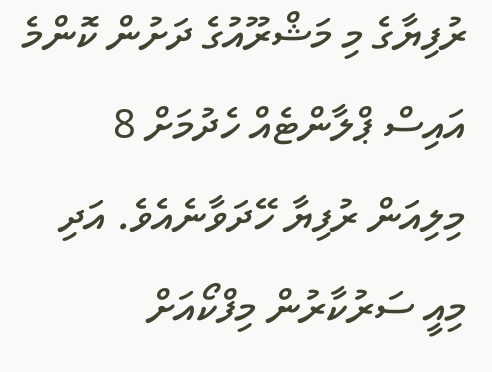ރުފިޔާގެ މި މަޝްރޫއުގެ ދަށުން ކޮންމެ އައިސް ޕްލާންޓެއް ހެދުމަށް 8 މިލިއަން ރުފިޔާ ހޭދަވާނެއެވެ. އަދި މިއީ ސަރުކާރުން މިފްކޯއަށް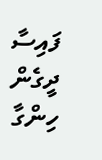ފައިސާ ދީގެން ހިންގާ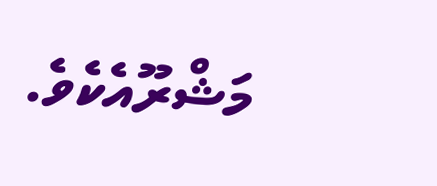މަޝްރޫއެކެވެ.